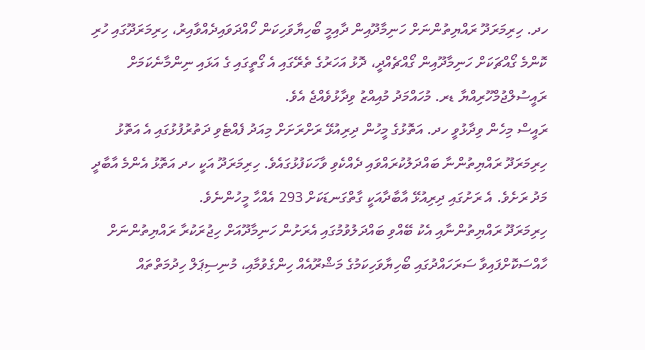ހދ. ހިރިމަރަދޫ ރައްޔިތުންނަށް ހަނިމާދޫއިން ދާއިމީ ބޯހިޔާވަހިކަން ހޯއްދަވައިދެއްވާއިރު، ހިރިމަރަދޫގައި ހުރި ކޮންމެ ގޯއްޗަކަށް ހަނިމާދޫއިން ގޯއްޗެއްދީ، ދޮޅު އަހަރުގެ ތެރޭގައި އެ ގޯތީގައި ގެ އަޅައި ނިންމާނެކަމަށް ރައީސުލްޖުމްހޫރިއްޔާ ޑރ. މުހައްމަދު މުއިއްޒު ވިދާޅުވެއްޖެ އެވެ.
ރައީސް މިހެން ވިދާޅުވީ ހދ. އަތޮޅުގެ މީހުން ދިރިއުޅޭ ރަށްރަށަށް މިއަދު ފެއްޓެވި ދަތުރުފުޅުގައި އެ އަތޮޅު ހިރިމަރަދޫ ރައްޔިތުންނާ ބައްދަލުކުރައްވައި ދެއްކެވި ވާހަކަފުޅުގައެވެ. ހިރިމަރަދޫ އަކީ ހދ އަތޮޅު އެންމެ އާބާދީ މަދު ރަށެވެ. އެ ރަށުގައި ދިރިއުޅޭ އާބާދާއަކީ ގާތްގަނޑަކަށް 293 އެއްހާ މީހުންނެވެ.
ހިރިމަރަދޫ ރައްޔިތުންނާއި އެކު ބޭއްވި ބައްދަލުވުމުގައި އެރަށުން ހަނިމާދޫއަށް ހިޖުރަކުރާ ރައްޔިތުންނަށް ހާއްސަކޮށްފައިވާ ސަރަހައްދުގައި ބޯހިޔާވަހިކަމުގެ މަޝްރޫއެއް ހިންގެވުމާއި، މުނިސިޕަލް ހިދުމަތްތައް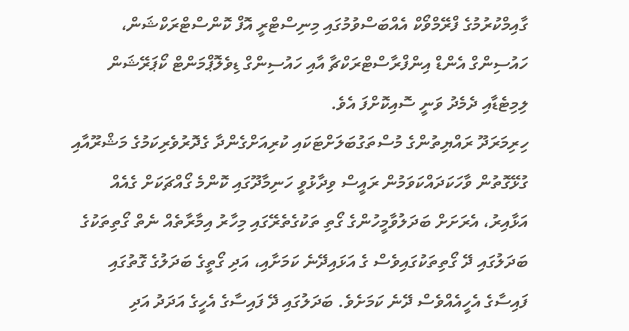ގާއިމްކުރުމުގެ ފްރޭމްވޯކް އެއްބަސްވުމުގައި މިނިސްޓްރީ އޮފް ކޮންސްޓްރަކްޝަން، ހައުސިންގް އެންޑް އިންފްރާސްޓްރަކްޗާ އާއި ހައުސިންގް ޑިވެލޮޕްމަންޓް ކޯޕަރޭޝަން ލިމިޓެޑާއި ދެމެދު ވަނީ ސޮއިކޮށްފަ އެވެ.
ހިރިމަރަދޫ ރައްޔިތުންގެ މުސްތަގުބަލަށްޓަކައި ކުރިއަށްގެންދާ ގެދޮރުވެރިކަމުގެ މަޝްރޫއާއި ގުޅޭގޮތުން ވާހަކަދައްކަވަމުން ރައީސް ވިދާޅުވީ ހަނިމާދޫގައި ކޮންމެ ގޯއްޗަކަށް ގެއެއް އަޅާއިރު، އެރަށަށް ބަދަލުވާމީހުންގެ ގޯތި ތަކުގެތެރޭގައި މިހާރު އިމާރާތެއް ނެތް ގޯތިތަކުގެ ބަދަލުގައި ދޭ ގޯތިތަކުގައިވެސް ގެ އަޅައިދޭނެ ކަމަށާއި، އަދި ގޯތީގެ ބަދަލުގެ ގޮތުގައި ފައިސާގެ އެހީއެއްވެސް ދޭނެ ކަމަށެވެ. ބަދަލުގައި ދޭ ފައިސާގެ އެހީގެ އަދަދު އަދި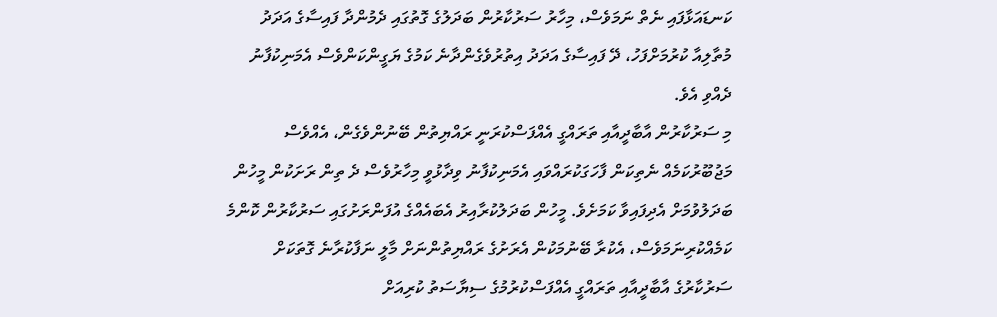ކަނޑައަޅާފައި ނެތް ނަމަވެސް، މިހާރު ސަރުކާރުން ބަދަލުގެ ގޮތުގައި ދެމުންދާ ފައިސާގެ އަދަދު މުތާލިއާ ކުރުމަށްފަހު، ދޭ ފައިސާގެ އަދަދު އިތުރުވެގެންދާނެ ކަމުގެ ޔަގީންކަންވެސް އެމަނިކުފާނު ދެއްވި އެވެ.
މި ސަރުކާރުން އާބާދީއާއި ތަރައްގީ އެއްފަސްކުރަނީ ރައްޔިތުން ބޭނުންވެގެން، އެއްވެސް މަޖުބޫރުކަމެއް ނެތިކަން ފާހަގަކުރައްވައި އެމަނިކުފާނު ވިދާޅުވީ މިހާރުވެސް ދެ ތިން ރަށަކުން މީހުން ބަދަލުވުމަށް އެދިފައިވާ ކަމަށެވެ. މީހުން ބަދަލުކުރާއިރު އެބައެއްގެ އުފަންރަށުގައި ސަރުކާރުން ކޮންމެ ކަމެއްކުރިނަމަވެސް، އެކުރާ ބޭނުމަކުން އެރަށުގެ ރައްޔިތުންނަށް މާލީ ނަފާކުރާނެ ގޮތަކަށް ސަރުކާރުގެ އާބާދީއާއި ތަރައްގީ އެއްފަސްކުރުމުގެ ސިޔާސަތު ކުރިއަށް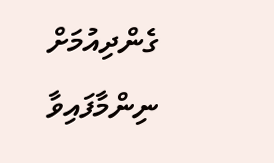ގެންދިއުމަށް ނިންމާފައިވާ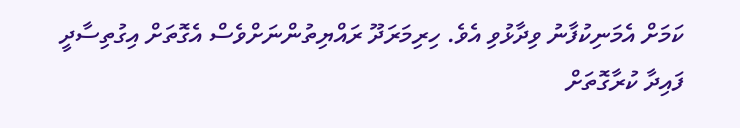ކަމަށް އެމަނިކުފާނު ވިދާޅުވި އެވެ. ހިރިމަރަދޫ ރައްޔިތުންނަށްވެސް އެގޮތަށް އިގުތިސާދީ ފައިދާ ކުރާގޮތަށް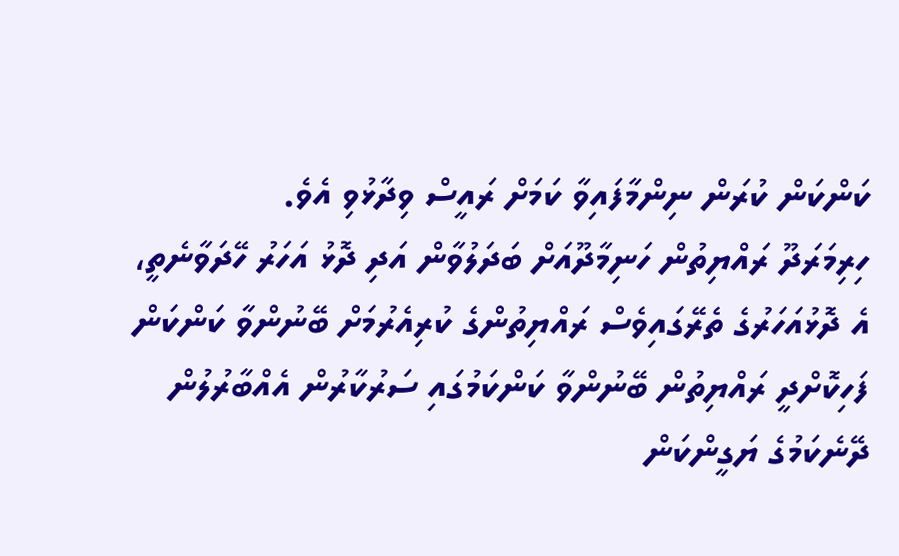ކަންކަން ކުރަން ނިންމާފައިވާ ކަމަށް ރައީސް ވިދާޅުވި އެވެ.
ހިރިމަރަދޫ ރައްޔިތުން ހަނިމާދޫއަށް ބަދަލުވާން އަދި ދޮޅު އަހަރު ހޭދަވާނެތީ، އެ ދޮޅުއަހަރުގެ ތެރޭގައިވެސް ރައްޔިތުންގެ ކުރިއެރުމަށް ބޭނުންވާ ކަންކަން ފަހިކޮށްދީ ރައްޔިތުން ބޭނުންވާ ކަންކަމުގައި ސަރުކާރުން އެއްބާރުލުން ދޭނެކަމުގެ ޔަގީންކަން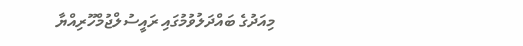މިއަދުގެ ބައްދަލުވުމުގައި ރައީސުލްޖުމްހޫރިއްޔާ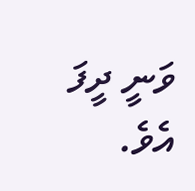ވަނީ ދީފަ އެވެ.